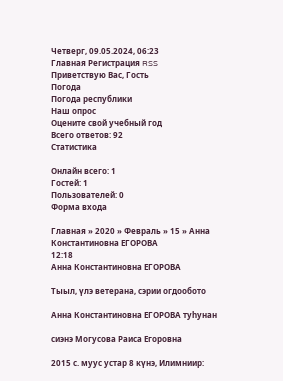Четверг, 09.05.2024, 06:23
Главная Регистрация RSS
Приветствую Вас, Гость
Погода
Погода республики
Наш опрос
Оцените свой учебный год
Всего ответов: 92
Статистика

Онлайн всего: 1
Гостей: 1
Пользователей: 0
Форма входа

Главная » 2020 » Февраль » 15 » Анна Константиновна ЕГОРОВА
12:18
Анна Константиновна ЕГОРОВА

Тыыл, үлэ ветерана, сэрии огдообото

Анна Константиновна ЕГОРОВА туһунан

сиэнэ Могусова Раиса Егоровна

2015 с. муус устар 8 күнэ, Илимниир: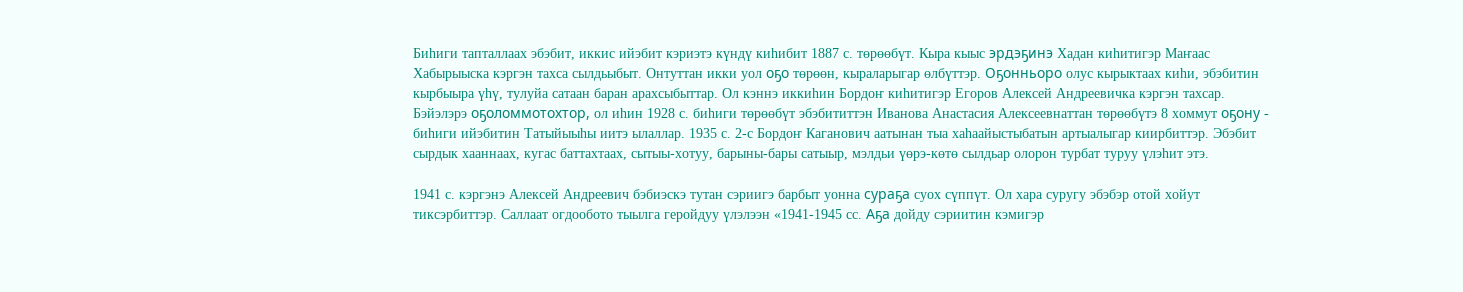Биһиги тапталлаах эбэбит, иккис ийэбит кэриэтэ күндү киһибит 1887 с. төрөөбүт. Кыра кыыс эрдэҕинэ Хадан киһитигэр Маҥаас Хабырыыска кэргэн тахса сылдьыбыт. Онтуттан икки уол оҕо төрөөн, кыраларыгар өлбүттэр. Оҕонньоро олус кырыктаах киһи, эбэбитин кырбыыра үһү, тулуйа сатаан баран арахсыбыттар. Ол кэннэ иккиһин Бордоҥ киһитигэр Егоров Алексей Андреевичка кэргэн тахсар. Бэйэлэрэ оҕоломмотохтор, ол иһин 1928 с. биһиги төрөөбүт эбэбититтэн Иванова Анастасия Алексеевнаттан төрөөбүтэ 8 хоммут оҕону - биһиги ийэбитин Татыйыыһы иитэ ылаллар. 1935 с. 2-с Бордоҥ Каганович аатынан тыа хаһаайыстыбатын артыалыгар киирбиттэр. Эбэбит сырдык хааннаах, кугас баттахтаах, сытыы-хотуу, барыны-бары сатыыр, мэлдьи үөрэ-көтө сылдьар олорон турбат туруу үлэһит этэ.

1941 с. кэргэнэ Алексей Андреевич бэбиэскэ тутан сэриигэ барбыт уонна сураҕа суох сүппүт. Ол хара суругу эбэбэр отой хойут тиксэрбиттэр. Саллаат огдообото тыылга геройдуу үлэлээн «1941-1945 сс. Аҕа дойду сэриитин кэмигэр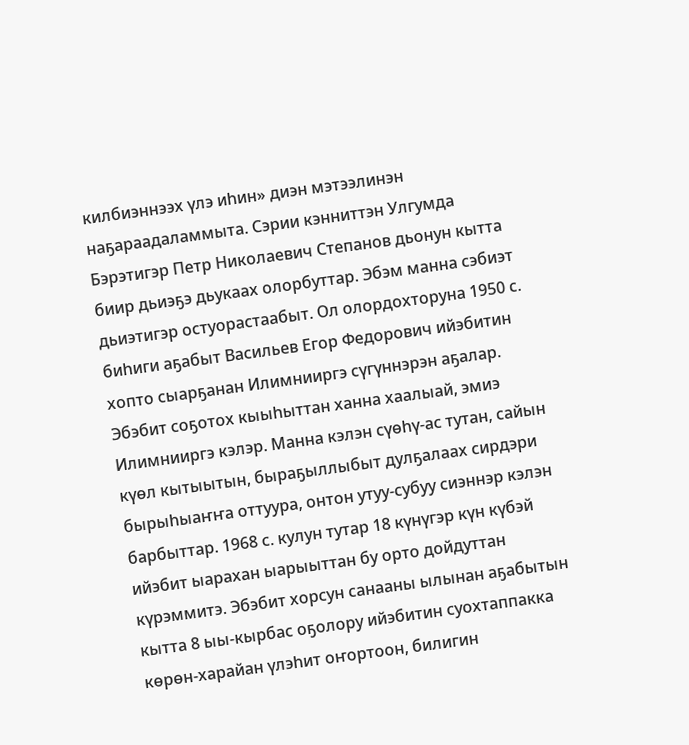килбиэннээх үлэ иһин» диэн мэтээлинэн наҕараадаламмыта. Сэрии кэнниттэн Улгумда Бэрэтигэр Петр Николаевич Степанов дьонун кытта биир дьиэҕэ дьукаах олорбуттар. Эбэм манна сэбиэт дьиэтигэр остуорастаабыт. Ол олордохторуна 1950 с. биһиги аҕабыт Васильев Егор Федорович ийэбитин хопто сыарҕанан Илимнииргэ сүгүннэрэн аҕалар. Эбэбит соҕотох кыыһыттан ханна хаалыай, эмиэ Илимнииргэ кэлэр. Манна кэлэн сүөһү-ас тутан, сайын күөл кытыытын, быраҕыллыбыт дулҕалаах сирдэри бырыһыаҥҥа оттуура, онтон утуу-субуу сиэннэр кэлэн барбыттар. 1968 с. кулун тутар 18 күнүгэр күн күбэй ийэбит ыарахан ыарыыттан бу орто дойдуттан күрэммитэ. Эбэбит хорсун санааны ылынан аҕабытын кытта 8 ыы-кырбас оҕолору ийэбитин суохтаппакка көрөн-харайан үлэһит оҥортоон, билигин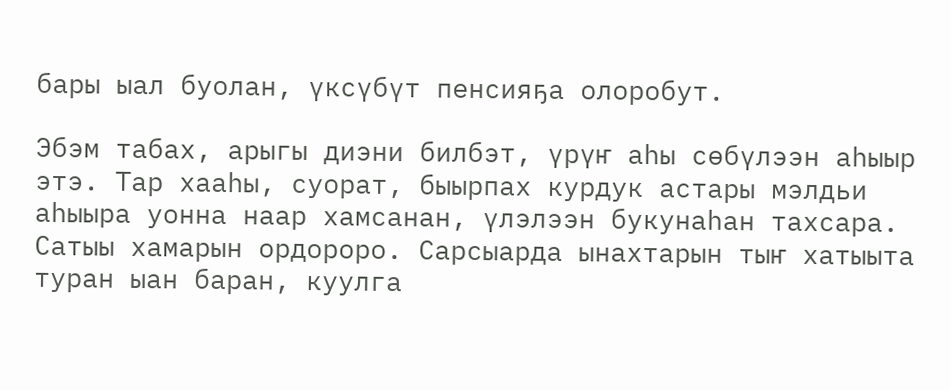бары ыал буолан, үксүбүт пенсияҕа олоробут.

Эбэм табах, арыгы диэни билбэт, үрүҥ аһы сөбүлээн аһыыр этэ. Тар хааһы, суорат, быырпах курдук астары мэлдьи аһыыра уонна наар хамсанан, үлэлээн букунаһан тахсара. Сатыы хамарын ордороро. Сарсыарда ынахтарын тыҥ хатыыта туран ыан баран, куулга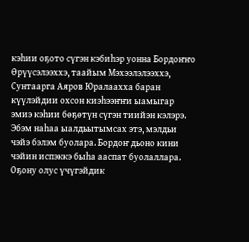кэһии оҕото сүгэн кэбиһэр уонна Бордоҥҥо Өрүүсэлээххэ, таайым Мэхээлэлээххэ, Сунтаарга Аяров Юралаахха баран күүлэйдии охсон киэһээҥҥи ыамыгар эмиэ кэһии бөҕөтүн сүгэн тиийэн кэлэрэ. Эбэм наһаа ыалдьытымсах этэ, мэлдьи чэйэ бэлэм буолара. Бордоҥ дьоно кини чэйин испэккэ быһа ааспат буолаллара. Оҕону олус үчүгэйдик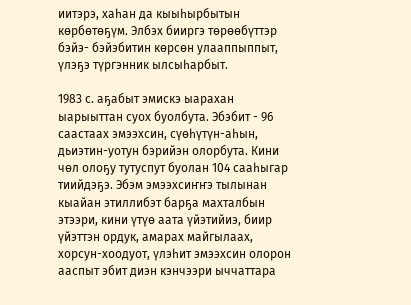иитэрэ, хаһан да кыыһырбытын көрбөтөҕүм. Элбэх бииргэ төрөөбүттэр бэйэ- бэйэбитин көрсөн улааппыппыт, үлэҕэ түргэнник ылсыһарбыт.

1983 с. аҕабыт эмискэ ыарахан ыарыыттан суох буолбута. Эбэбит - 96 саастаах эмээхсин, сүөһүтүн-аһын, дьиэтин-уотун бэрийэн олорбута. Кини чөл олоҕу тутуспут буолан 104 сааһыгар тиийдэҕэ. Эбэм эмээхсиҥҥэ тылынан кыайан этиллибэт барҕа махталбын этээри, кини үтүө аата үйэтийиэ, биир үйэттэн ордук, амарах майгылаах, хорсун-хоодуот, үлэһит эмээхсин олорон ааспыт эбит диэн кэнчээри ыччаттара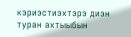кэриэстиэхтэрэ диэн туран ахтыыбын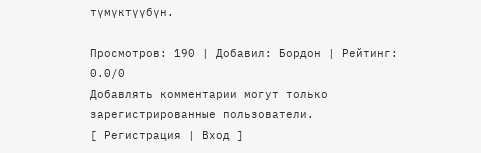түмүктүүбүн.

Просмотров: 190 | Добавил: Бордон | Рейтинг: 0.0/0
Добавлять комментарии могут только зарегистрированные пользователи.
[ Регистрация | Вход ]